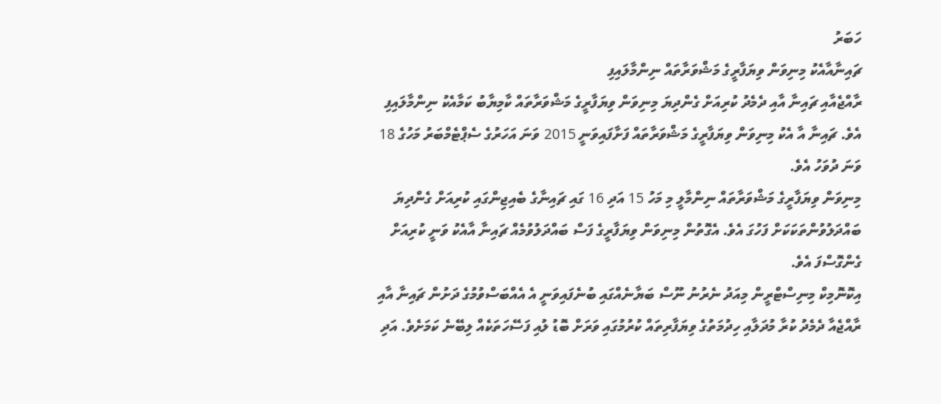ހަބަރު
ޗައިނާއާއެކު މިނިވަން ވިޔަފާރީގެ މަޝްވަރާތައް ނިންމާލައިފި
ރާއްޖެއާއި ޗައިނާ އާއި ދެމެދު ކުރިއަށް ގެންދިޔަ މިނިވަން ވިޔަފާރީގެ މަޝްވަރާތައް ކާމިޔާބު ކަމާއެކު ނިންމާލައިފި އެވެ. ޗައިނާ އާ އެކު މިނިވަން ވިޔަފާރީގެ މަޝްވަރާތައް ފަށާފައިވަނީ 2015 ވަނަ އަހަރުގެ ސެޕްޓެމްބަރު މަހުގެ 18 ވަނަ ދުވަހު އެވެ.
މިނިވަން ވިޔަފާރީގެ މަޝްވަރާތައް ނިންމާލީ މި މަހު 15 އަދި 16 ގައި ޗައިނާގެ ބެއިޖިންގައި ކުރިއަށް ގެންދިޔަ ބައްދަލުވުންތަކަކަށް ފަހުގަ އެވެ. އެގޮތުން މިނިވަން ވިޔަފާރީގެ ފަސް ބައްދަލުވުމެއް ޗައިނާ އާއެކު ވަނީ ކުރިއަށް ގެންގޮސްފަ އެވެ.
އިކޮނޮމިކް މިނިސްޓްރީން މިއަދު ނެރުނު ނޫސް ބަޔާނެއްގައި ބުނެފައިވަނީ އެ އެއްބަސްވުމުގެ ދަށުން ޗައިނާ އާއި ރާއްޖެއާ ދެމެދު ކުރާ މުދަލާއި ހިދުމަތުގެ ވިޔަފާރިތައް ކުރުމުގައި ވަރަށް ބޮޑު ލުއި ފަސޭހަތަކެއް ލިބޭނެ ކަމަށެވެ. އަދި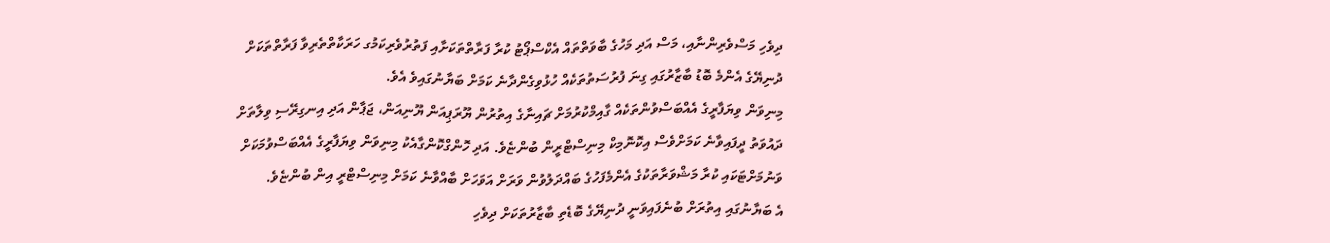ދިވެހި މަސްވެރިންނާއި، މަސް އަދި މަހުގެ ބާވަތްތައް އެކްސްޕޯޓު ކުރާ ފަރާތްތަކަށާއި ފަތުރުވެރިކަމުގ ހަރަކާތްތެރިވާ ފަރާތްތަކަށް ދުނިޔޭގެ އެންމެ ބޮޑު ބާޒާރުގައި ގިނަ ފުރުސަތުތަކެއް ހުޅުވިގެންދާނެ ކަމަށް ބަޔާނުގައިވެ އެވެ.
މިނިވަން ވިޔަފާރީގެ އެއްބަސްވުންތަކެއް ގާއިމްކުރުމަށް ޗައިނާގެ އިތުރުން ޔޫރަޕިއަން ޔޫނިއަން، ޖަޕާން އަދި އިނގިރޭސި ވިލާތަށް ދައުވަތު ދީފައިވާނެ ކަމަށްވެސް އިކޮނޮމިކް މިނިސްޓްރީން ބުންޏެވެ. އަދި ހޮންގްކޮންގާއެކު މިނިވަން ވިޔަފާރީގެ އެއްބަސްވުމަކަށް ވަނުމަށްޓަކައި ކުރާ މަޝްވަރާތަކުގެ އެންމެފަހުގެ ބައްދަލުވުން ވަރަށް އަވަހަށް ބާއްވާނެ ކަމަށް މިނިސްޓްރީ އިން ބުންޏެވެ.
އެ ބަޔާނުގައި އިތުރަށް ބުނެފައިވަނީ ދުނިޔޭގެ ބޮޑެތި ބާޒާރުތަކަށް ދިވެހި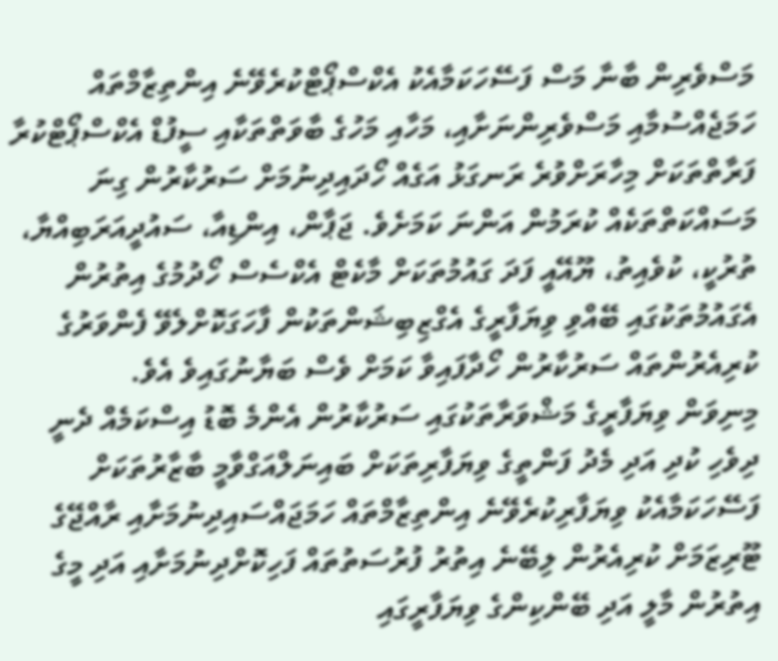މަސްވެރިން ބާނާ މަސް ފަސޭހަކަމާއެކު އެކްސްޕޯޓްކުރެވޭނެ އިންތިޒާމްތައް ހަމަޖެއްސުމާއި މަސްވެރިންނަށާއި، މަހާއި މަހުގެ ބާވަތްތަކާއި ސީފުޑް އެކްސްޕޯޓްކުރާ ފަރާތްތަކަށް މިހާރަށްވުރެ ރަނގަޅު އަގެއް ހޯދައިދިނުމަށް ސަރުކާރުން ގިނަ މަސައްކަތްތަކެއް ކުރަމުން އަންނަ ކަމަށެވެ. ޖަޕާން، އިންޑިއާ، ސައުދީއަރަބިއްޔާ، ތުރުކީ، ކުވެއިތު، ޔޫއޭއީ ފަދަ ގައުމުތަކަށް މާކެޓް އެކްސެސް ހޯދުމުގެ އިތުރުން އެގައުމުތަކުގައި ބޭއްވި ވިޔަފާރީގެ އެގްޒިބިޝަންތަކުން ފާހަގަކޮށްލެވޭ ފެންވަރުގެ ކުރިއެރުންތައް ސަރުކާރުން ހޯދާފައިވާ ކަމަށް ވެސް ބަޔާނުގައިވެ އެވެ.
މިނިވަން ވިޔަފާރީގެ މަޝްވަރާތަކުގައި ސަރުކާރުން އެންމެ ބޮޑު އިސްކަމެއް ދެނީ ދިވެހި ކުދި އަދި މެދު ފަންތީގެ ވިޔަފާރިތަކަށް ބައިނަލްއަގްވާމީ ބާޒާރުތަކަށް ފަސޭހަކަމާއެކު ވިޔަފާރިކުރެވޭނެ އިންތިޒާމްތައް ހަމަޖައްސައިދިނުމަށާއި ރާއްޖޭގެ ޓޫރިޒަމަށް ކުރިއެރުން ލިބޭނެ އިތުރު ފުރުސަތުތައް ފަހިކޮށްދިނުމަށާއި އަދި މީގެ އިތުރުން މާލީ އަދި ބޭންކިންގެ ވިޔަފާރީގައި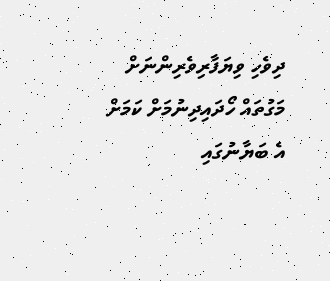ދިވެހި ވިޔަފާރިވެރިންނަށް މަގުތައް ހޯދައިދިނުމަށް ކަމަށް އެ ބަޔާނުގައި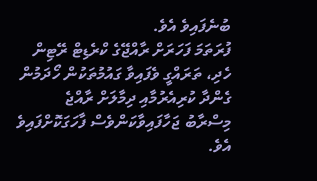ބުނެފައިވެ އެވެ.
ފުރަތަމަ ފަހަރަށް ރާއްޖޭގެ ކްރެޑިޓް ރޭޓިން ހެދި، ތަރައްގީ ވެފައިވާ ގައުމުތަކުން ހޯދަމުން ގެންދާ ކުރިއެރުމާއި ދިމާލަށް ރާއްޖެ މިސްރާބު ޖަހާފައިވާކަންވެސް ފާހަގަކޮށްފައިވެ އެވެ.